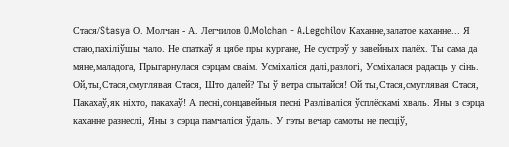Стася/Stasya О. Молчан - А. Легчилов O.Molchan - A.Legchilov Каханне,залатое каханне... Я стаю,пахіліўшы чало. Не спаткаў я цябе пры кургане, Не сустрэў у завейных палёх. Ты сама да мяне,маладога, Прыгарнулася сэрцам сваім. Усміхаліся далі,разлогі, Усміхалася радасць у сінь. Ой,ты,Стася,смуглявая Стася, Што далей? Ты ў ветра спытайся! Ой ты,Стася,смуглявая Стася, Пакахаў,як ніхто, пакахаў! А песні,сонцавейныя песні Разліваліся ўсплёскамі хваль. Яны з сэрца каханне разнеслі, Яны з сэрца памчаліся ўдаль. У гэты вечар самоты не песціў,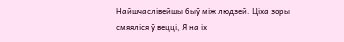Найшчаслівейшы быў між людзей. Ціха зоры смяяліся ў вецці, Я на іх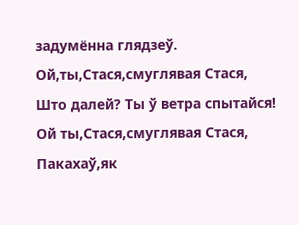задумённа глядзеў. Ой,ты,Стася,смуглявая Стася, Што далей? Ты ў ветра спытайся! Ой ты,Стася,смуглявая Стася, Пакахаў,як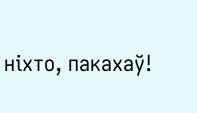ніхто, пакахаў!